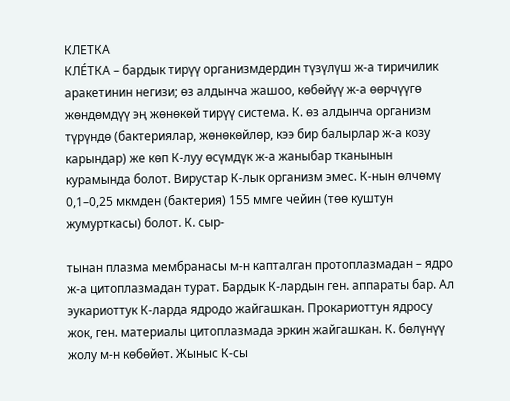КЛЕТКА
КЛЕ́ТКА – бардык тирүү организмдердин түзүлүш ж-а тиричилик аракетинин негизи; өз алдынча жашоо, көбөйүү ж-а өөрчүүгө жөндөмдүү эң жөнөкөй тирүү система. К. өз алдынча организм түрүндө (бактериялар, жөнөкөйлөр, кээ бир балырлар ж-а козу карындар) же көп К-луу өсүмдүк ж-а жаныбар тканынын курамында болот. Вирустар К-лык организм эмес. К-нын өлчөмү 0,1–0,25 мкмден (бактерия) 155 ммге чейин (төө куштун жумурткасы) болот. К. сыр-

тынан плазма мембранасы м-н капталган протоплазмадан – ядро ж-а цитоплазмадан турат. Бардык К-лардын ген. аппараты бар. Ал эукариоттук К-ларда ядродо жайгашкан. Прокариоттун ядросу жок, ген. материалы цитоплазмада эркин жайгашкан. К. бөлүнүү жолу м-н көбөйөт. Жыныс К-сы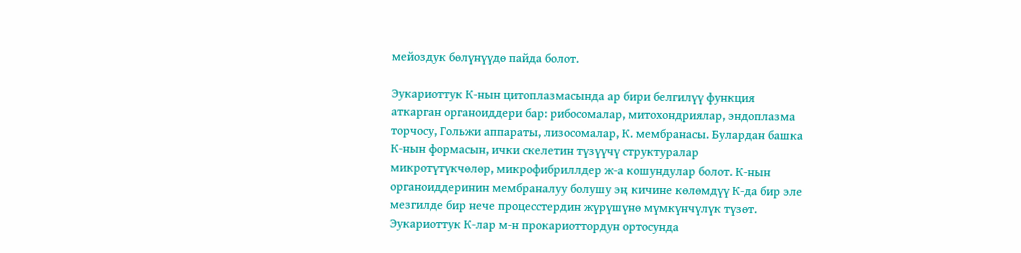мейоздук бөлүнүүдө пайда болот.

Эукариоттук К-нын цитоплазмасында ар бири белгилүү функция аткарган органоиддери бар: рибосомалар, митохондриялар, эндоплазма торчосу, Гольжи аппараты, лизосомалар, К. мембранасы. Булардан башка К-нын формасын, ички скелетин түзүүчү структуралар микротүтүкчөлөр, микрофибриллдер ж-а кошундулар болот. К-нын органоиддеринин мембраналуу болушу эң кичине көлөмдүү К-да бир эле мезгилде бир нече процесстердин жүрүшүнө мүмкүнчүлүк түзөт. Эукариоттук К-лар м-н прокариоттордун ортосунда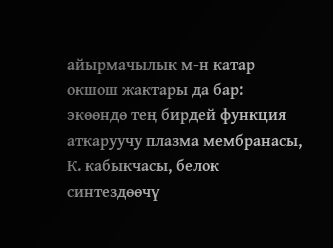айырмачылык м-н катар окшош жактары да бар: экөөндө тең бирдей функция аткаруучу плазма мембранасы, К. кабыкчасы, белок синтездөөчү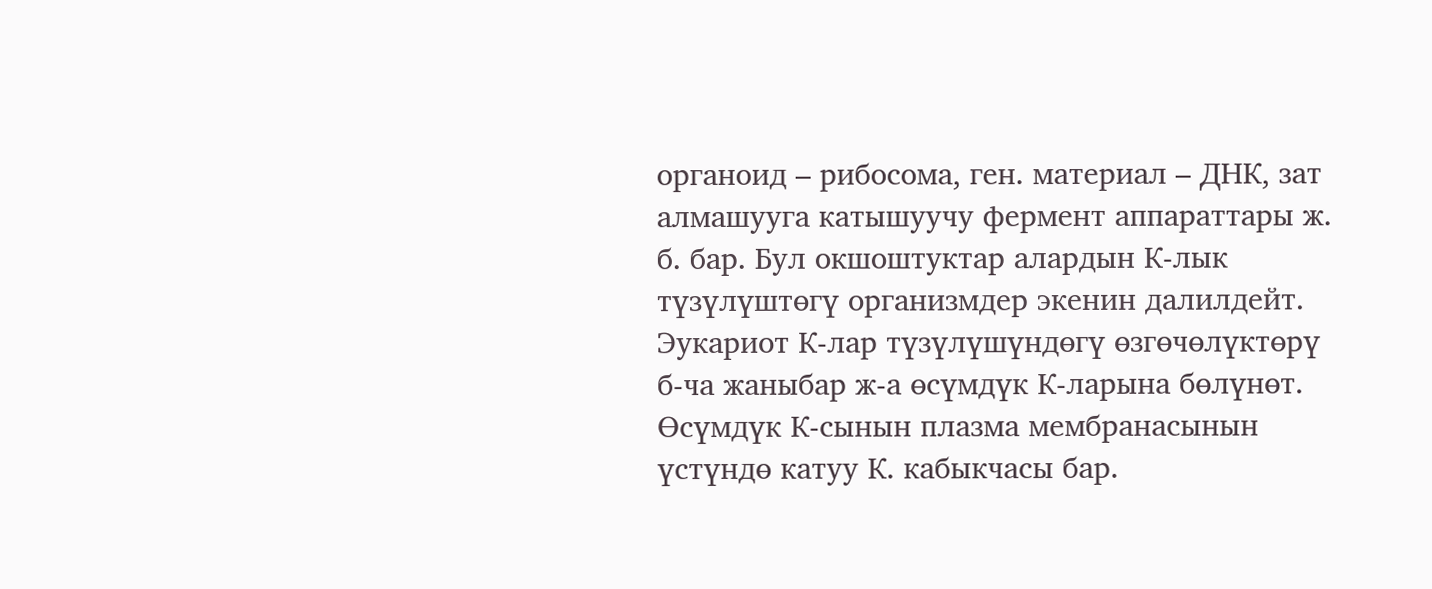органоид – рибосома, ген. материал – ДНК, зат алмашууга катышуучу фермент аппараттары ж. б. бар. Бул окшоштуктар алардын К-лык түзүлүштөгү организмдер экенин далилдейт. Эукариот К-лар түзүлүшүндөгү өзгөчөлүктөрү б-ча жаныбар ж-а өсүмдүк К-ларына бөлүнөт. Өсүмдүк К-сынын плазма мембранасынын үстүндө катуу К. кабыкчасы бар.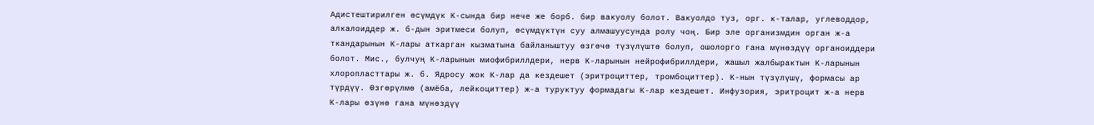Адистештирилген өсүмдүк К-сында бир нече же борб. бир вакуолу болот. Вакуолдо туз, орг. к-талар, углеводдор, алкалоиддер ж. б-дын эритмеси болуп, өсүмдүктүн суу алмашуусунда ролу чоң. Бир эле организмдин орган ж-а ткандарынын К-лары аткарган кызматына байланыштуу өзгөчө түзүлүштө болуп, ошолорго гана мүнөздүү органоиддери болот. Мис., булчуң К-ларынын миофибриллдери, нерв К-ларынын нейрофибриллдери, жашыл жалбырактын К-ларынын хлоропласттары ж. б. Ядросу жок К-лар да кездешет (эритроциттер, тромбоциттер). К-нын түзүлүшү, формасы ар түрдүү. Өзгөрүлмө (амёба, лейкоциттер) ж-а туруктуу формадагы К-лар кездешет. Инфузория, эритроцит ж-а нерв К-лары өзүнө гана мүнөздүү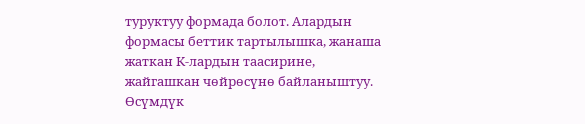туруктуу формада болот. Алардын формасы беттик тартылышка, жанаша жаткан К-лардын таасирине, жайгашкан чөйрөсүнө байланыштуу. Өсүмдүк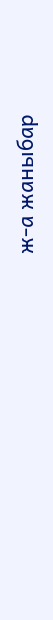ж-а жаныбар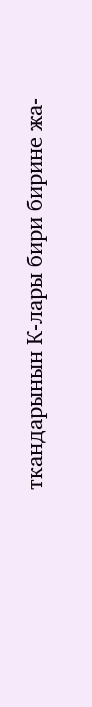ткандарынын К-лары бири бирине жа-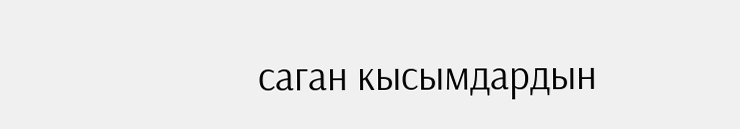саган кысымдардын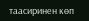таасиринен көп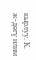кырлуу. К. ж-дөгү илим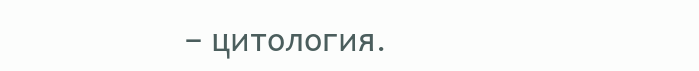– цитология.